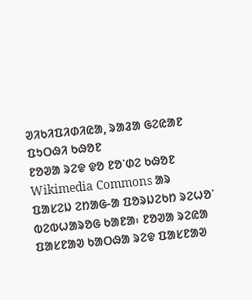ᱣᱤᱠᱤᱯᱤᱰᱤᱭᱟ, ᱨᱟᱲᱟ ᱜᱮᱭᱟᱱ ᱯᱩᱛᱷᱤ ᱠᱷᱚᱱ
ᱱᱚᱣᱟ ᱨᱮᱫ ᱫᱚ ᱱᱚᱸᱰᱮ ᱠᱷᱚᱱ Wikimedia Commons ᱟᱨ ᱯᱟᱥᱮᱡ ᱮᱴᱟᱜ-ᱟ ᱯᱚᱨᱡᱮᱠᱴ ᱨᱮᱦᱚᱸ ᱵᱮᱵᱦᱟᱨᱚᱜ ᱠᱟᱱᱟ᱾ ᱱᱚᱣᱟ ᱨᱮᱭᱟ ᱯᱟᱥᱱᱟᱣ ᱠᱟᱛᱷᱟ ᱨᱮᱫ ᱯᱟᱥᱱᱟᱣ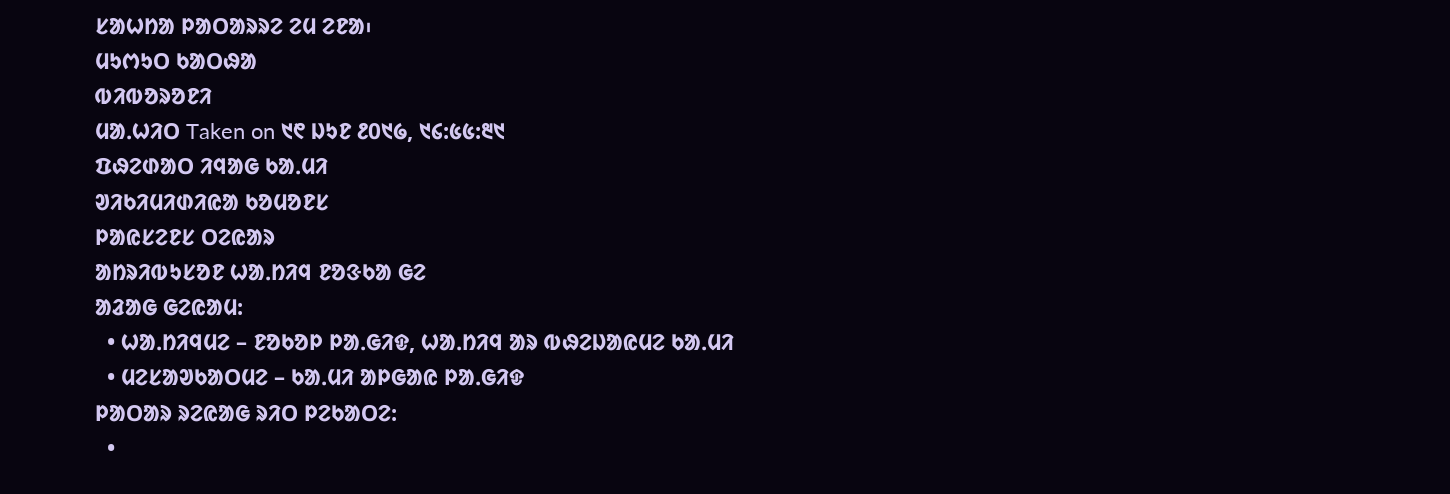ᱥᱟᱦᱴᱟ ᱞᱟᱛᱟᱨᱨᱮ ᱮᱢ ᱮᱱᱟ᱾
ᱢᱩᱬᱩᱛ ᱠᱟᱛᱷᱟ
ᱵᱤᱵᱚᱨᱚᱱᱤ
ᱢᱟᱹᱦᱤᱛ Taken on ᱑᱖ ᱡᱩᱱ ᱒᱐᱑᱙, ᱑᱔:᱕᱕:᱓᱑
ᱯᱷᱮᱰᱟᱛ ᱤᱧᱟᱜ ᱠᱟᱹᱢᱤ
ᱣᱤᱠᱤᱢᱤᱰᱤᱭᱟ ᱠᱚᱢᱚᱱᱥ
ᱞᱟᱭᱥᱮᱱᱥ ᱛᱮᱭᱟᱨ
ᱟᱴᱨᱤᱵᱩᱥᱚᱱ ᱦᱟᱹᱴᱤᱧ ᱱᱚᱝᱠᱟ ᱜᱮ
ᱟᱲᱟᱜ ᱜᱮᱭᱟᱢ:
  • ᱦᱟᱹᱴᱤᱧᱢᱮ – ᱱᱚᱠᱚᱞ ᱞᱟᱹᱜᱤᱫ, ᱦᱟᱹᱴᱤᱧ ᱟᱨ ᱵᱷᱮᱡᱟᱭᱢᱮ ᱠᱟᱹᱢᱤ
  • ᱢᱮᱥᱟᱣᱠᱟᱛᱢᱮ – ᱠᱟᱹᱢᱤ ᱟᱞᱜᱟᱭ ᱞᱟᱹᱜᱤᱫ
ᱞᱟᱛᱟᱨ ᱨᱮᱭᱟᱜ ᱨᱤᱛ ᱞᱮᱠᱟᱛᱮ:
  •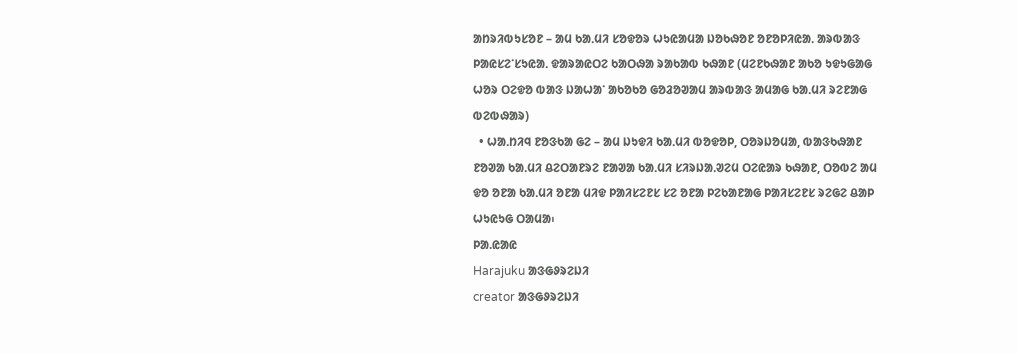ᱟᱴᱨᱤᱵᱩᱥᱚᱱ – ᱟᱢ ᱠᱟᱹᱢᱤ ᱥᱚᱫᱚᱨ ᱦᱩᱭᱟᱢᱟ ᱡᱚᱠᱷᱚᱱ ᱚᱱᱚᱞᱤᱭᱟᱹ ᱟᱨᱵᱟᱝ ᱞᱟᱭᱥᱮᱸᱥᱩᱭᱟᱹ ᱫᱟᱨᱟᱭᱛᱮ ᱠᱟᱛᱷᱟ ᱨᱟᱠᱟᱵ ᱠᱷᱟᱱ (ᱢᱮᱱᱠᱷᱟᱱ ᱟᱠᱚ ᱩᱫᱩᱜᱟᱜ ᱦᱚᱨ ᱛᱮᱫᱚ ᱵᱟᱝ ᱡᱟᱦᱟᱸ ᱟᱠᱚᱠᱚ ᱜᱚᱲᱚᱣᱟᱢ ᱟᱨᱵᱟᱝ ᱟᱢᱟᱜ ᱠᱟᱹᱢᱤ ᱨᱮᱱᱟᱜ ᱵᱮᱵᱷᱟᱨ)
  • ᱦᱟᱹᱴᱤᱧ ᱱᱚᱝᱠᱟ ᱜᱮ – ᱟᱢ ᱡᱩᱫᱤ ᱠᱟᱹᱢᱤ ᱵᱚᱫᱚᱞ, ᱛᱚᱨᱡᱚᱢᱟ, ᱵᱟᱝᱠᱷᱟᱱ ᱱᱚᱣᱟ ᱠᱟᱹᱢᱤ ᱪᱮᱛᱟᱱᱨᱮ ᱱᱟᱣᱟ ᱠᱟᱹᱢᱤ ᱥᱤᱨᱡᱟᱹᱣᱮᱢ ᱛᱮᱭᱟᱨ ᱠᱷᱟᱱ, ᱛᱚᱵᱮ ᱟᱢ ᱫᱚ ᱚᱱᱟ ᱠᱟᱹᱢᱤ ᱚᱱᱟ ᱢᱤᱫ ᱞᱟᱤᱥᱮᱱᱥ ᱥᱮ ᱚᱱᱟ ᱞᱮᱠᱟᱱᱟᱜ ᱞᱟᱤᱥᱮᱱᱥ ᱨᱮᱜᱮ ᱪᱟᱞ ᱦᱩᱭᱩᱜ ᱛᱟᱢᱟ᱾
ᱞᱟ.ᱭᱟᱭ
Harajuku ᱟᱝᱜᱽᱨᱮᱡᱤ
creator ᱟᱝᱜᱽᱨᱮᱡᱤ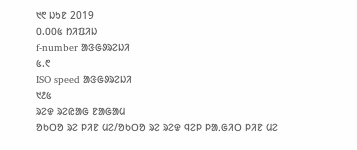᱑᱖ ᱡᱩᱱ 2019
᱐.᱐᱐᱕ ᱴᱤᱯᱤᱡ
f-number ᱟᱝᱜᱽᱨᱮᱡᱤ
᱕.᱖
ISO speed ᱟᱝᱜᱽᱨᱮᱡᱤ
᱑᱒᱕
ᱨᱮᱫ ᱨᱮᱭᱟᱜ ᱱᱟᱜᱟᱢ
ᱚᱠᱛᱚ ᱨᱮ ᱞᱤᱱ ᱢᱮ/ᱚᱠᱛᱚ ᱨᱮ ᱨᱮᱫ ᱧᱮᱞ ᱞᱟᱹᱜᱤᱛ ᱞᱤᱱ ᱢᱮ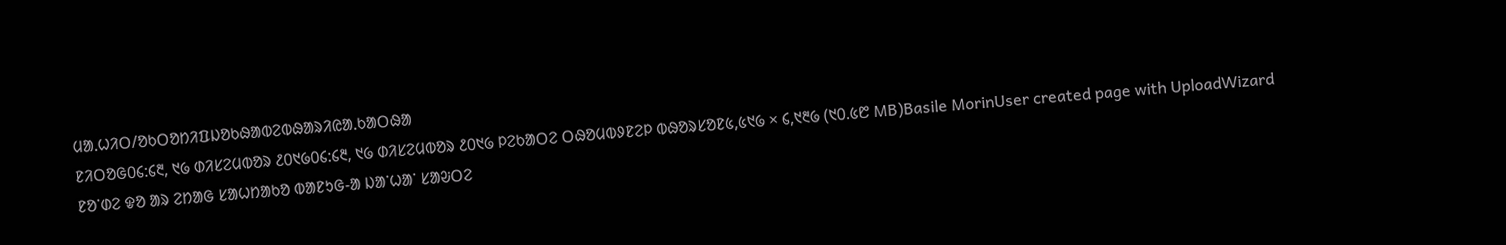ᱢᱟᱹᱦᱤᱛ/ᱚᱠᱛᱚᱴᱤᱯᱡᱚᱠᱷᱟᱵᱮᱵᱷᱟᱨᱤᱭᱟᱹᱠᱟᱛᱷᱟ
ᱱᱤᱛᱚᱜ᱐᱔:᱔᱓, ᱑᱙ ᱰᱤᱥᱮᱢᱵᱚᱨ ᱒᱐᱑᱙᱐᱔:᱔᱓, ᱑᱙ ᱰᱤᱥᱮᱢᱵᱚᱨ ᱒᱐᱑᱙ ᱞᱮᱠᱟᱛᱮ ᱛᱷᱚᱢᱵᱽᱱᱮᱞ ᱵᱷᱚᱨᱥᱚᱱ᱕,᱕᱑᱙ × ᱔,᱑᱓᱙ (᱑᱐.᱕᱘ MB)Basile MorinUser created page with UploadWizard
ᱱᱚᱸᱰᱮ ᱫᱚ ᱟᱨ ᱮᱴᱟᱜ ᱥᱟᱦᱴᱟᱠᱚ ᱵᱟᱱᱩᱜ-ᱟ ᱡᱟᱸᱦᱟᱸ ᱥᱟᱶᱛᱮ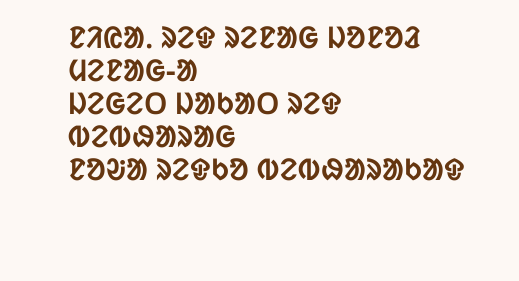ᱱᱤᱭᱟᱹ ᱨᱮᱫ ᱨᱮᱱᱟᱜ ᱡᱚᱱᱚᱲ ᱢᱮᱱᱟᱜ-ᱟ
ᱡᱮᱜᱮᱛ ᱡᱟᱠᱟᱛ ᱨᱮᱫ ᱵᱮᱵᱷᱟᱨᱟᱜ
ᱱᱚᱶᱟ ᱨᱮᱫᱠᱚ ᱵᱮᱵᱷᱟᱨᱟᱠᱟᱫ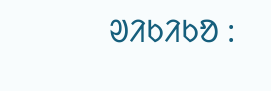ᱣᱤᱠᱤᱠᱚ :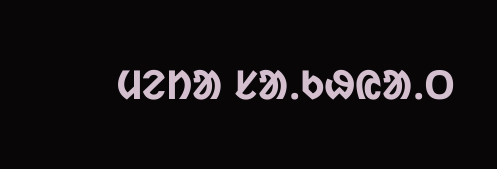ᱢᱮᱴᱟ ᱥᱟᱹᱠᱷᱭᱟᱹᱛ